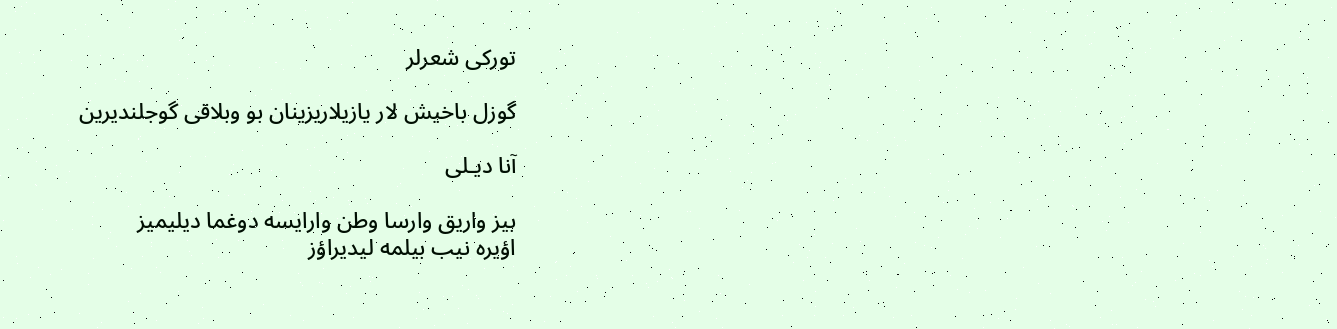تورکی شعرلر

گوزل باخیش لار یازیلاریزینان بو وبلاقی گوجلندیرین

آنا دیـلی

بیز واریق وارسا وطن وارایسه دوغما دیلیمیز
اؤیره نیب بیلمه لیدیراؤز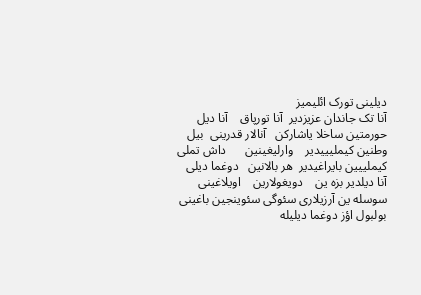دیلینی تورک ائلیمیز
آنا تک جاندان عزیزدیر  آنا تورپاق    آنا دیل
حورمتین ساخلا یاشارکن   آنالار قدرینی  بیل
وطنین کیملیییدیر    وارلیغینین      داش تملی
کیملییین بایراغیدیر  هر بالانین   دوغما دیلی
آنا دیلدیر بزه ین    دویغولارین    اویلاغینی
سوسله ین آرزیلاری سئوگی سئوینجین باغینی
بولبول اؤز دوغما دیلیله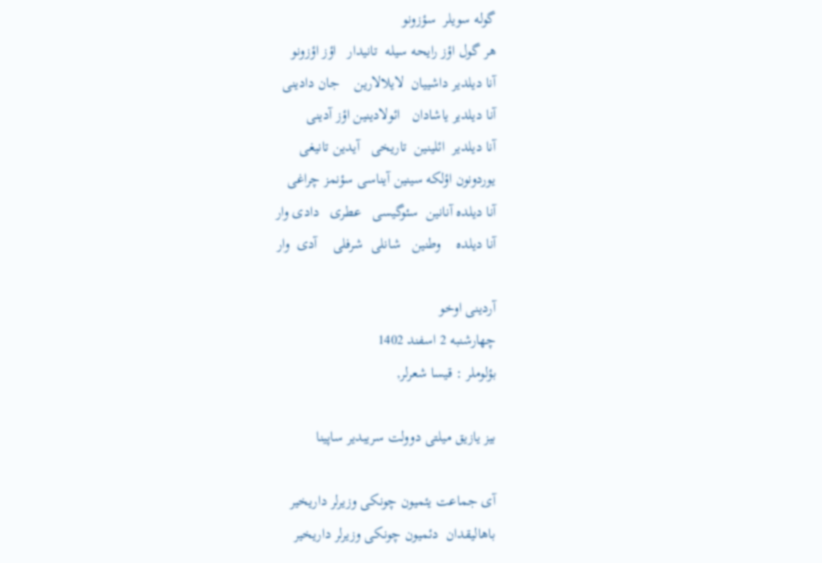گوله سویلر  سؤزونو
هر گول اؤز رایحه سیله  تانیدار   اؤز اؤزونو
آنا دیلدیر داشییان  لایلالارین    جان دادینی
آنا دیلدیر یاشادان   ائولادینین اؤز آدینی
آنا دیلدیر  ائلینین  تاریخی   آیدین تانیغی
یوردونون اؤلکه سینین آیناسی سؤنمز چراغی
آنا دیلده آنانین  سئوگیسی   عطری   دادی وار
آنا دیلده    وطنین   شانلی  شرفلی    آدی  وار

آردینی اوخو
چهارشنبه 2 اسفند 1402
بؤلوملر : قیسا شعرلر,

بیز یازیق میلتی دوولت سریبدیر ساپینا

آی جماعت یئمیون چونکی وزیرلر داریخیر
باهالیقدان  دئمیون چونکی وزیرلر داریخیر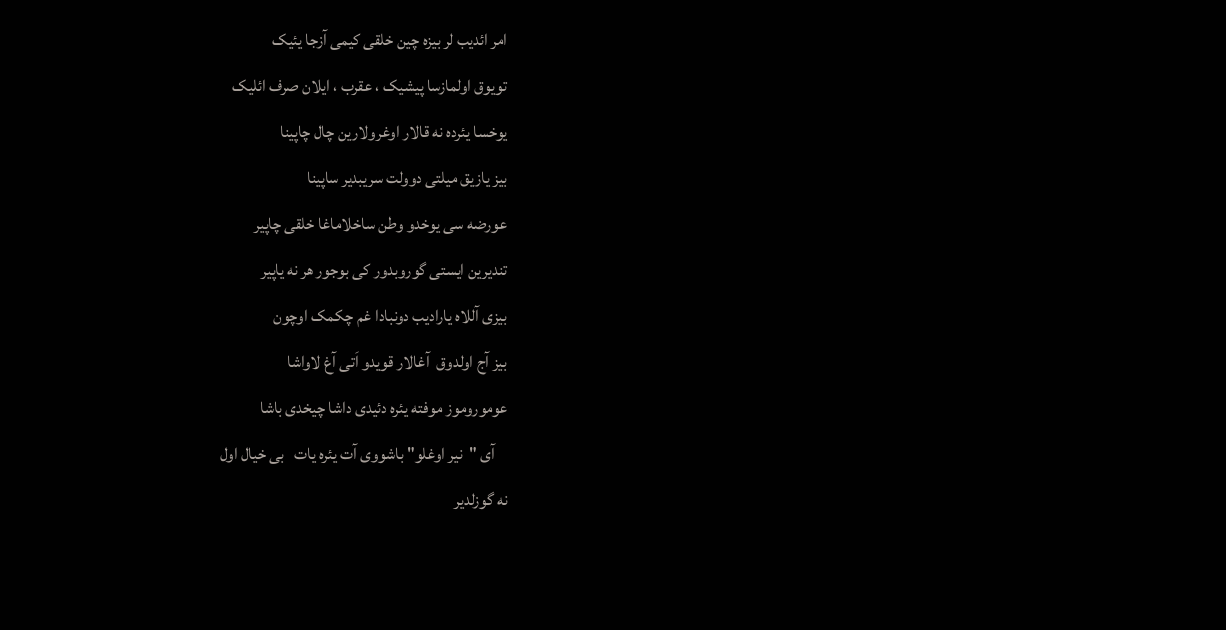امر ائدیب لر بیزه چین خلقی کیمی آزجا یئیک
تویوق اولمازسا پیشیک ، عقرب ، ایلان صرف ائلیک
یوخسا یئرده نه قالار اوغرولارین چال چاپینا
بیز یازیق میلتی دوولت سریبدیر ساپینا
عورضه سی یوخدو وطن ساخلاماغا خلقی چاپیر
تندیرین ایستی گوروبدور کی بوجور هر نه یاپیر
بیزی آللاه یارادیب دونبادا غم چکمک اوچون
بیز آج اولدوق  آغالار قویدو اَتی آغ لاواشا
عوموروموز موفته یئره دئیدی داشا چیخدی باشا
    آی "نیر اوغلو" باشووی آت یئره یات   بی خیال اول
نه گوزلدیر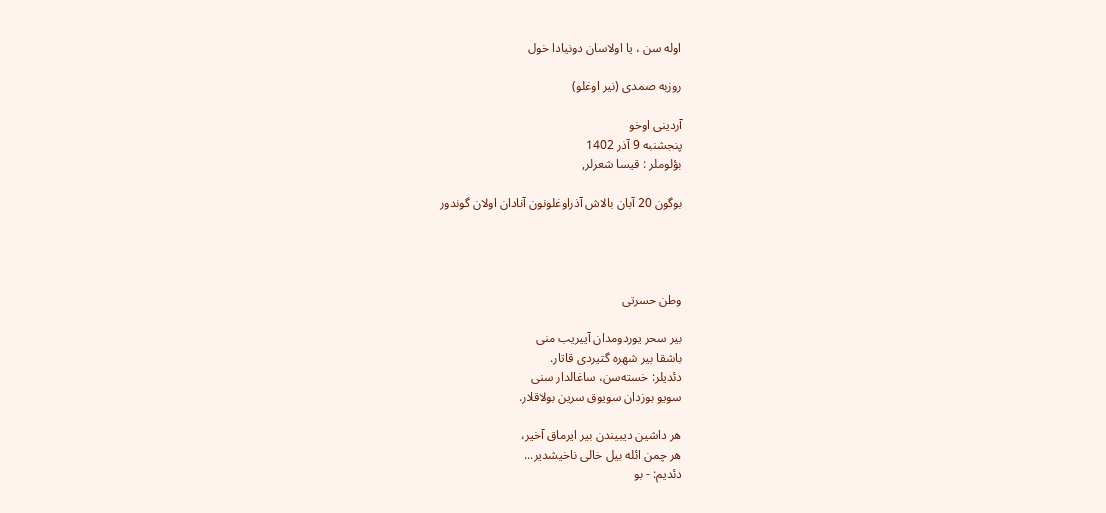اوله سن ، یا اولاسان دونیادا خول

روزبه صمدی (نیر اوغلو)

آردینی اوخو
پنجشنبه 9 آذر 1402
بؤلوملر : قیسا شعرلر,

بوگون 20 آبان بالاش آذراوغلونون آنادان اولان گوندور




وطن حسرتی

بیر سحر یوردومدان آییریب منی
باشقا بیر شهره گتیردی قاتار.
دئدیلر: خسته‌سن، ساغالدار سنی
سویو بوزدان سویوق سرین بولاقلار.

هر داشین دیبیندن بیر ایرماق آخیر،
هر چمن ائله بیل خالی ناخیشدیر...
دئدیم: - بو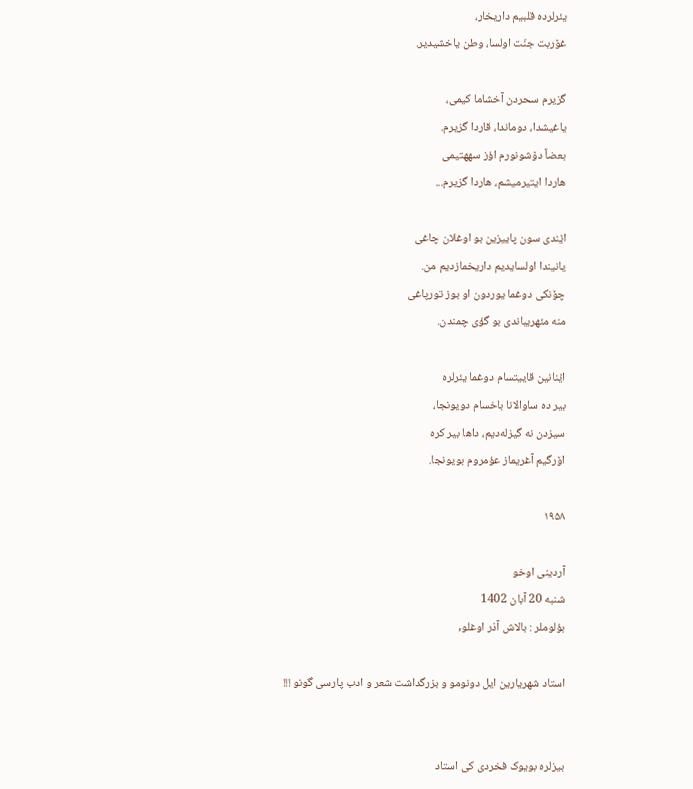یئرلرده قلبیم داریخار،
غۆربت جنّت اولسا، وطن یاخشیدیر.

گزیرم سحردن آخشاما کیمی،
یاغیشدا، دوماندا، قاردا گزیرم.
بعضاً دۆشونورم اؤز سههتیمی
هاردا ایتیرمیشم، هاردا گزیرم...

اؽندی سون پاییزین بو اوغلان چاغی
یانیندا اولسایدیم داریخمازدیم من.
چۆنکی دوغما یوردون او بوز تورپاغی
منه مئهریباندی بو گؤی چمندن.

اؽنانین قاییتسام دوغما یئرلره
بیر ده ساوالانا باخسام دویونجا،
سیزدن نه گیزله‌دیم، داها بیر کره
اۆرگیم آغریماز عؤمروم بویونجا.

۱۹۵۸

آردینی اوخو
شنبه 20 آبان 1402
بؤلوملر : بالاش آذر اوغلو,

استاد شهریارین ایل دونومو و بزرگداشت شعر و ادب پارسی گونو !!!


بیزلره بویوک فخردی کی استاد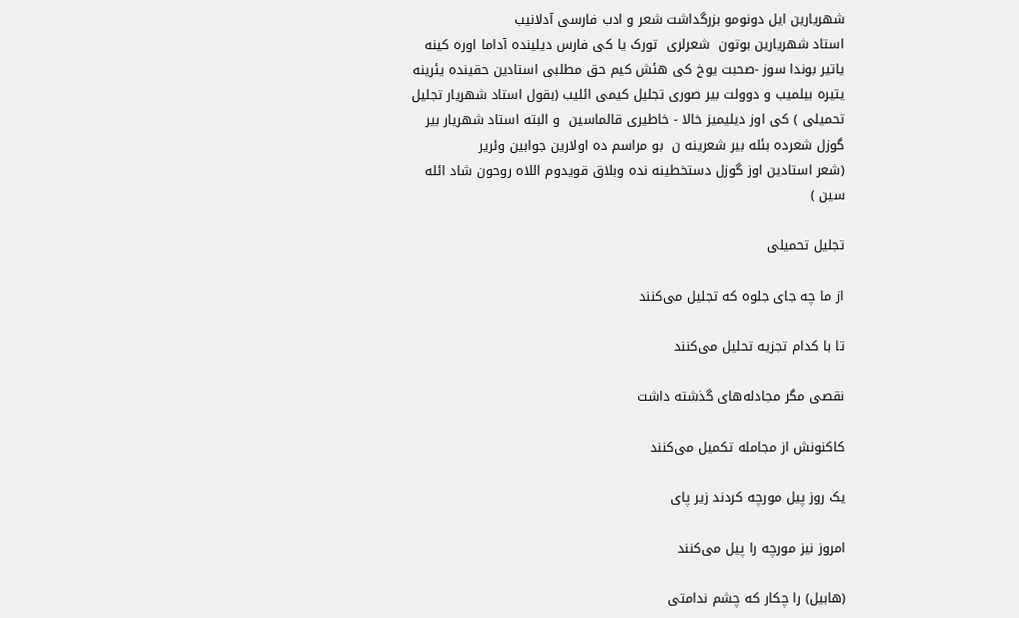شهریارین ایل دونومو بزرگداشت شعر و ادب فارسی آدلانیب
استاد شهریارین بوتون  شعرلری  تورک یا کی فارس دیلینده آداما اوره کینه یاتیر بوندا سوز -صحبت یوخ کی هئش کیم حق مطلبی استادین حقینده یئرینه یتیره بیلمیب و دوولت بیر صوری تجلیل کیمی ائلیب (بقول استاد شهریار تجلیل تحمیلی ) کی اوز دیلیمیز خالا - خاطیری قالماسین  و البته استاد شهریار بیر گوزل شعرده بئله بیر شعرینه ن  بو مراسم ده اولارین جوابین وئریر
(شعر استادین اوز گوزل دستخطینه نده وبلاق قویدوم اللاه روحون شاد ائله سین )

تجلیل تحمیلی

از ما چه جای جلوه که تجلیل می‌کنند

تا با کدام تجزیه تحلیل می‌کنند

نقصی مگر مجادله‌های گذشته داشت

کاکنونش از مجامله تکمیل می‌کنند

یک روز پیل مورچه کردند زیر پای

امروز نیز مورچه را پیل می‌کنند

(هابیل) را چکار که چشم ندامتی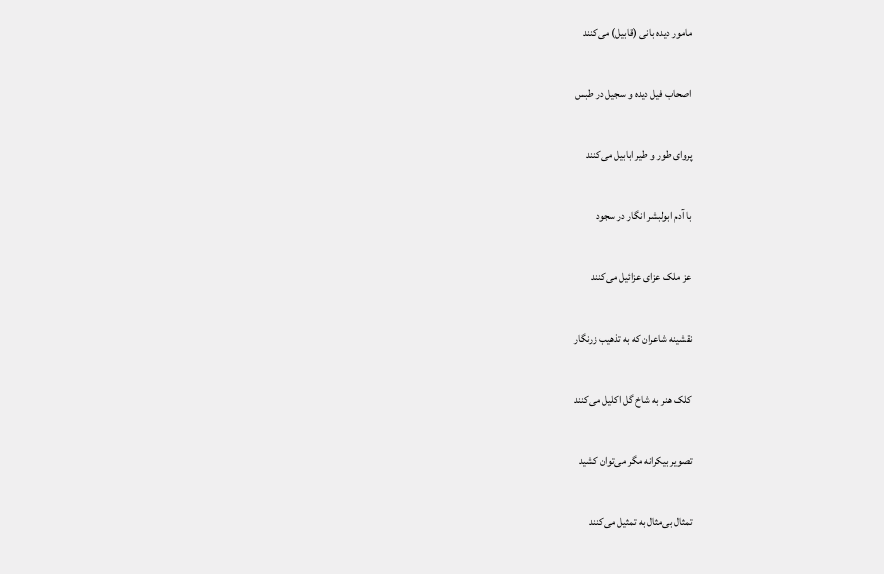مامور دیده بانی (قابیل) می‌کنند

اصحاب فیل دیده و سجیل در طبس

پروای طور و طیر ابابیل می‌کنند

با آدم ابولبشر انگار در سجود

عز ملک عزای عزائیل می‌کنند

نقشینه شاعران که به تذهیب زرنگار

کلک هنر به شاخ گل اکلیل می‌کنند

تصویر بیکرانه مگر می‌توان کشید

تمثال بی‌مثال به تمثیل می‌کنند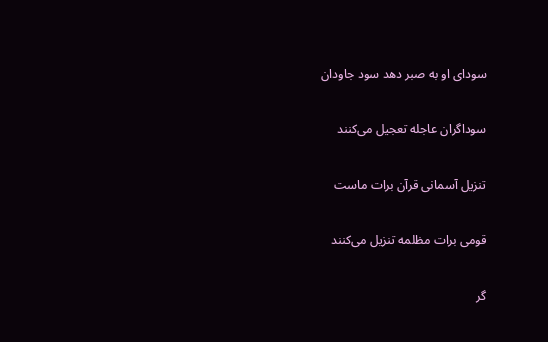سودای او به صبر دهد سود جاودان

سوداگران عاجله تعجیل می‌کنند

تنزیل آسمانی قرآن برات ماست

قومی برات مظلمه تنزیل می‌کنند

گر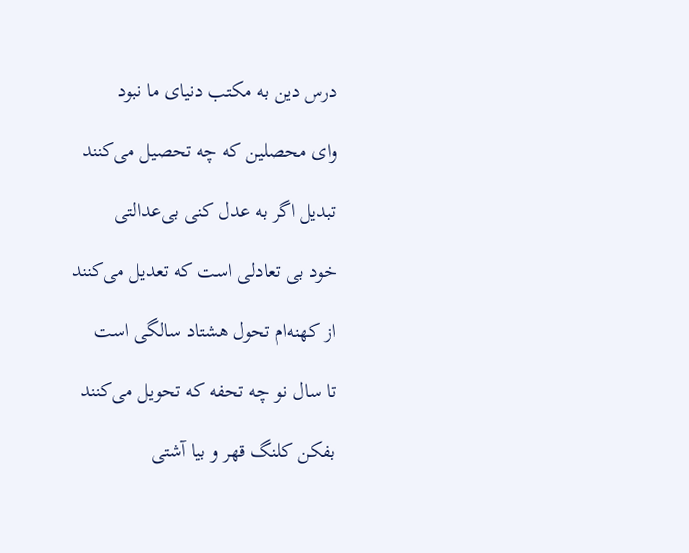درس دین به مکتب دنیای ما نبود

وای محصلین که چه تحصیل می‌کنند

تبدیل اگر به عدل کنی بی‌عدالتی

خود بی‌ تعادلی است که تعدیل می‌کنند

از کهنه‌ام تحول هشتاد سالگی است

تا سال نو چه تحفه که تحویل می‌کنند

بفکن کلنگ قهر و بیا آشتی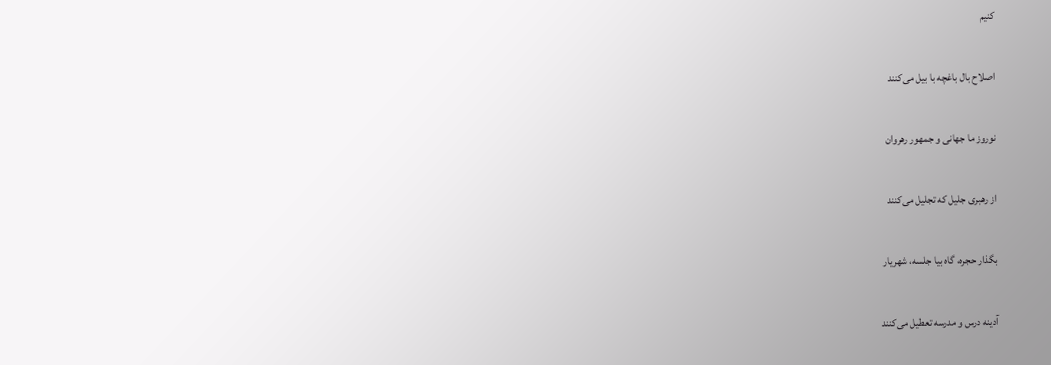کنیم

اصلاح بال باغچه با بیل می‌کنند

نوروز ما جهانی و جمهور رهروان

از رهبری جلیل که تجلیل می‌کنند

بگذار حجره، گاه بیا جلسه، شهریار

آدینه درس و مدرسه تعطیل می‌کنند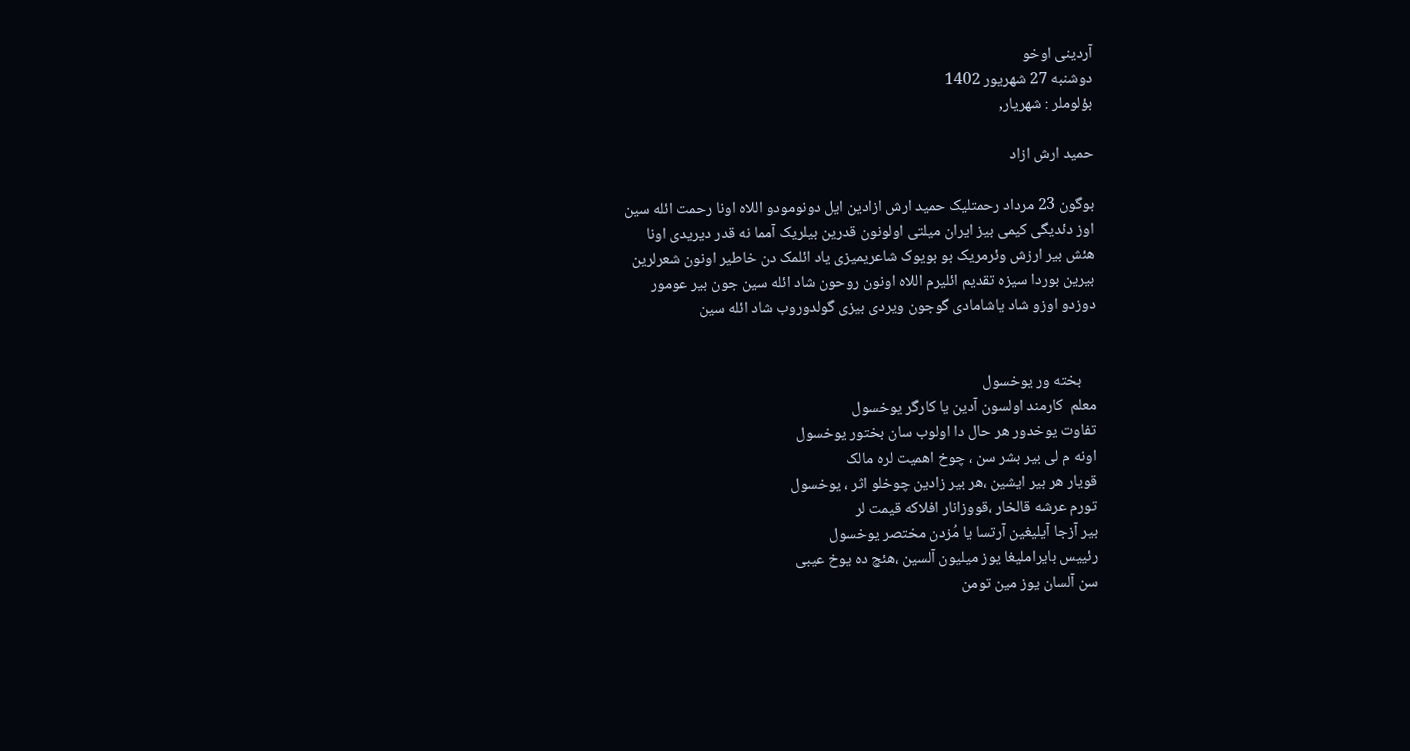آردینی اوخو
دوشنبه 27 شهریور 1402
بؤلوملر : شهریار,

حمید ارش ازاد

بوگون 23 مرداد رحمتلیک حمید ارش ازادین ایل دونومودو اللاه اونا رحمت ائله سین
اوز دئدیگی کیمی بیز ایران میلتی اولونون قدرین بیلریک آمما نه قدر دیریدی اونا
هئش بیر ارزش وئرمریک بو بویوک شاعریمیزی یاد ائلمک دن خاطیر اونون شعرلرین
بیرین بوردا سیزه تقدیم ائلیرم اللاه اونون روحون شاد ائله سین جون بیر عومور
دوزدو اوزو شاد یاشامادی گوجون ویردی بیزی گولدوروب شاد ائله سین


    بخته ور یوخسول
معلم  کارمند اولسون آدین یا کارگر یوخسول
تفاوت یوخدور هر حال دا اولوب سان بختور یوخسول
اونه م لی بیر بشر سن ، چوخ اهمیت لره مالک
قویار هر بیر ایشین ،هر بیر زادین چوخلو اثر ، یوخسول
تورم عرشه قالخار ،قووزانار افلاکه قیمت لر
بیر آزجا آیلیغین آرتسا یا مُزدن مختصر یوخسول
رئییس بایراملیغا یوز میلیون آلسین ،هئچ ده یوخ عیبی
سن آلسان یوز مین تومن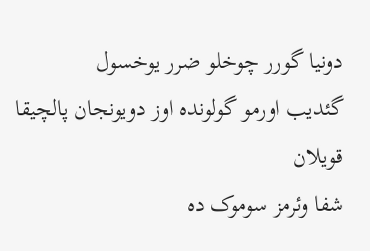دونیا گورر چوخلو ضرر یوخسول
گئدیب اورمو گولونده اوز دویونجان پالچیقا قویلان
شفا وئرمز سوموک ده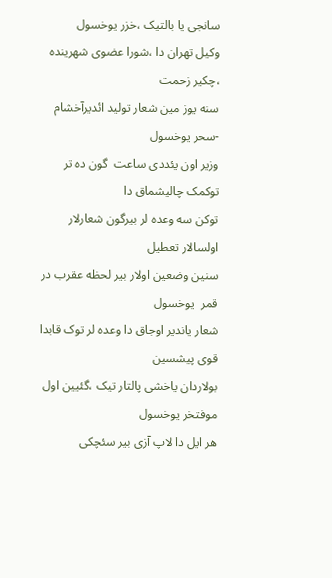سانجی یا بالتیک ،خزر یوخسول
وکیل تهران دا ،شورا عضوی شهرینده ،چکیر زحمت
سنه یوز مین شعار تولید ائدیرآخشام -سحر یوخسول
وزیر اون یئددی ساعت  گون ده تر توکمک چالیشماق دا
توکن سه وعده لر بیرگون شعارلار اولسالار تعطیل
سنین وضعین اولار بیر لحظه عقرب در قمر  یوخسول
شعار یاندیر اوجاق دا وعده لر توک قابدا قوی پیشسین
بولاردان یاخشی پالتار تیک ،گئیین اول موفتخر یوخسول
هر ایل دا لاپ آزی بیر سئچکی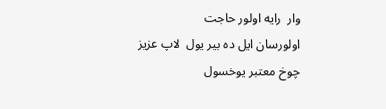وار  رایه اولور حاجت
اولورسان ایل ده بیر یول  لاپ عزیز چوخ معتبر یوخسول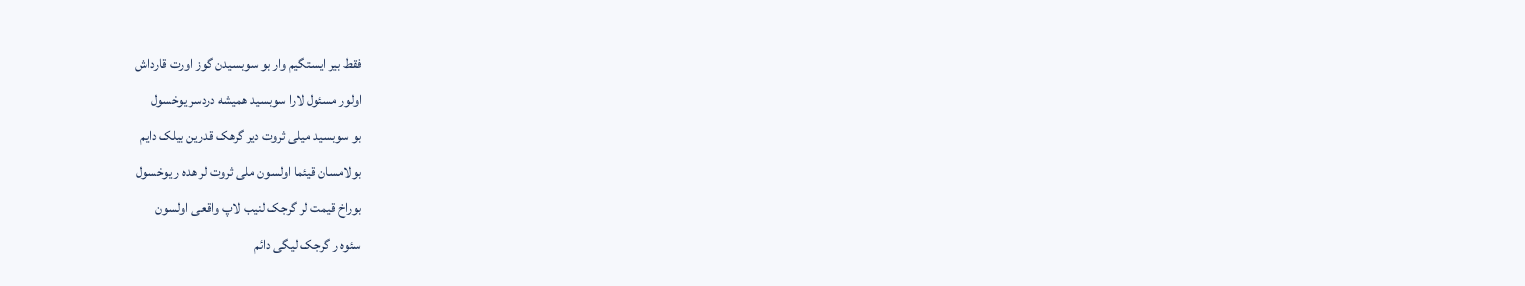فقط بیر ایستگیم وار بو سوبسیدن گوز اورت قارداش
اولور مسئول لارا سوبسید همیشه دردسر یوخسول
بو سوبسید میلی ثروت دیر گرهک قدرین بیلک دایم
بولامسان قیئما اولسون ملی ثروت لر هده ر یوخسول
بوراخ قیمت لر گرجک لنیب لاپ واقعی اولسون
سئوه ر گرجک لیگی دائم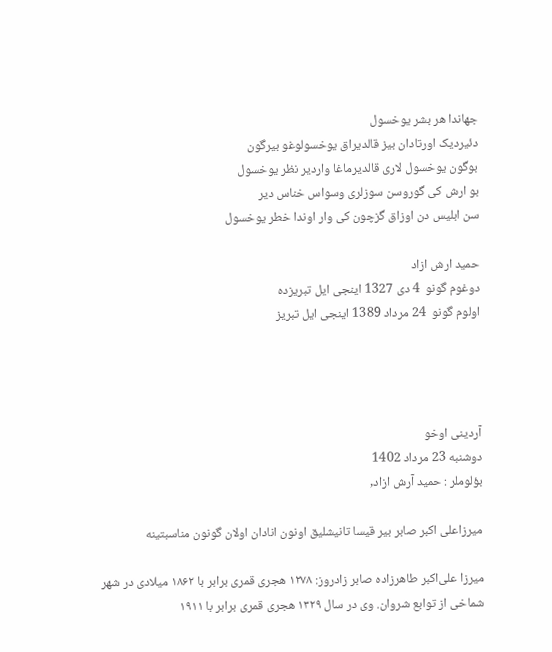جهاندا هر بشر یوخسول
دئیردیک اورتادان بیز قالدیراق یوخسولوغو بیرگون
بوگون یوخسول لاری قالدیرماغا واردیر نظر یوخسول
بو ارش کی گوروسن سوزلری وسواس خناس دیر
سن ابلیس دن اوزاق گزچون کی وار اوندا خطر یوخسول

حمید ارش ازاد
دوغوم گونو  4 دی 1327 اینجی ایل تبریزده
اولوم گونو  24 مرداد 1389 اینجی ایل تبریز




آردینی اوخو
دوشنبه 23 مرداد 1402
بؤلوملر : حمید آرش ازاد,

میرزاعلی اکبر صابر بیر قیسا تانیشلیق اونون انادان اولان گونون مناسبتینه

میرزا علی‌اکبر طاهرزاده صابر زادروز: ۱۲۷۸ هجری قمری برابر با ۱۸۶۲ میلادی در شهر شماخی از توابع شروان. وی در سال ۱۳۲۹ هجری قمری برابر با ۱۹۱۱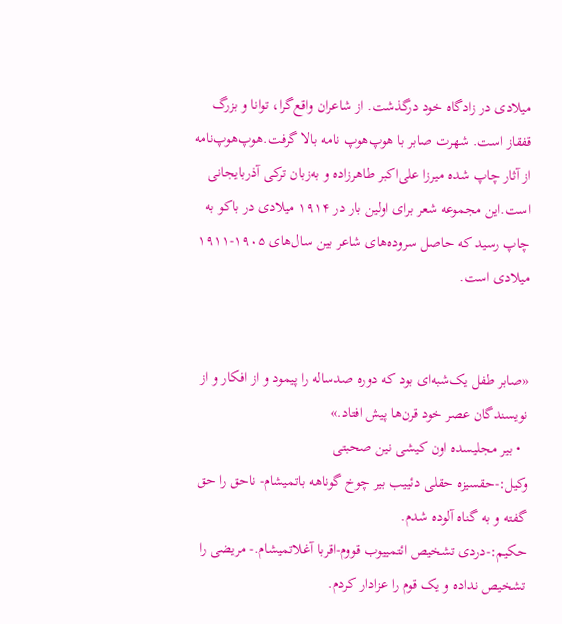میلادی در زادگاه خود درگذشت. از شاعران واقع‌گرا، توانا و بزرگ قفقاز است. شهرت صابر با هوپ‌هوپ‌‌‌ نامه بالا گرفت.هوپ‌هوپ‌نامه از آثار چاپ شده میرزا علی‌اکبر طاهرزاده و به‌زبان ترکی آذربایجانی است.این مجموعه شعر برای اولین بار در ۱۹۱۴ میلادی در باکو به چاپ رسید که حاصل سروده‌های شاعر بین سال‌های ۱۹۰۵-۱۹۱۱ میلادی است.


«صابر طفل یک‌شبه‌ای بود که دوره صدساله را پیمود و از افکار و از نویسندگان عصر خود قرن‌ها پیش افتاد.»
  • بیر مجلیسده اون کیشی نین صحبتی
وکیل:-حقسیزه حقلی دئییب بیر چوخ گوناهه باتمیشام- ناحق را حق گفته و به گناه آلوده شدم.
حکیم:-دردی تشخیص ائتمییوب قووم-اقربا آغلاتمیشام.- مریضی را تشخیص نداده و یک قوم را عزادار کردم.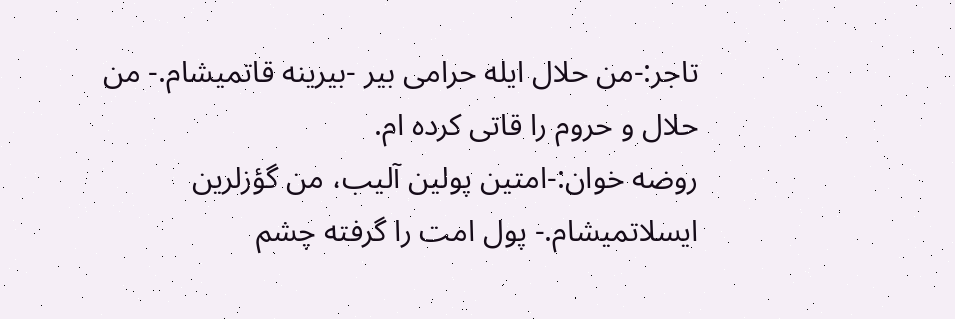تاجر:-من حلال ایله حرامی بیر -بیرینه قاتمیشام.- من حلال و حروم را قاتی کرده ام.
روضه خوان:-امتین پولین آلیب، من گؤزلرین ایسلاتمیشام.- پول امت را گرفته چشم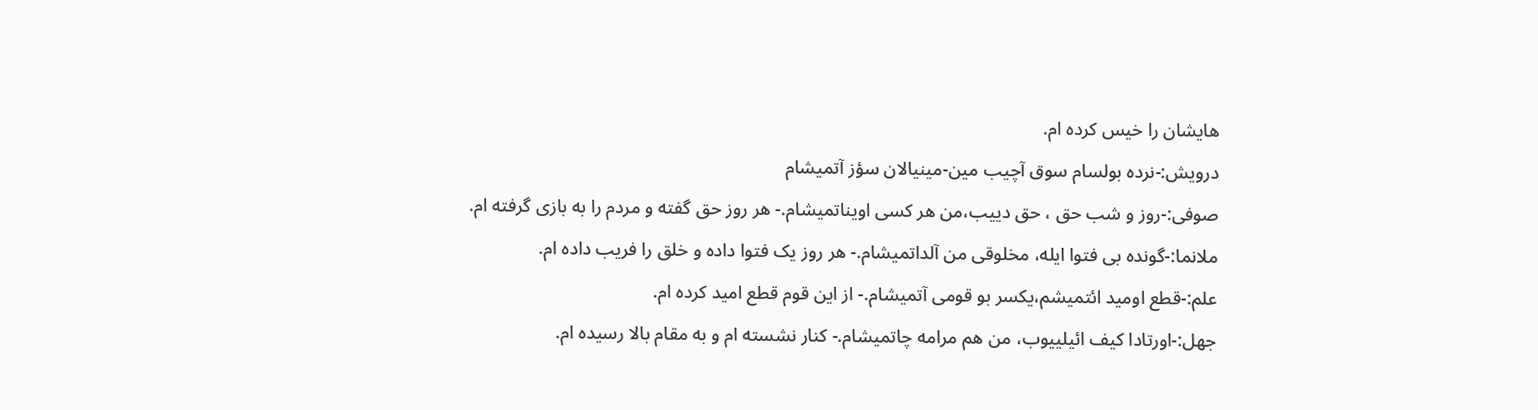هایشان را خیس کرده ام.
درویش:-نرده بولسام سوق آچیب مین-مینیالان سؤز آتمیشام
صوفی:-روز و شب حق ، حق دییب،من هر کسی اویناتمیشام.- هر روز حق گفته و مردم را به بازی گرفته ام.
ملانما:-گونده بی فتوا ایله، مخلوقی من آلداتمیشام.- هر روز یک فتوا داده و خلق را فریب داده ام.
علم:-قطع اومید ائتمیشم،یکسر بو قومی آتمیشام.- از این قوم قطع امید کرده ام.
جهل:-اورتادا کیف ائیلییوب، من هم مرامه چاتمیشام.- کنار نشسته ام و به مقام بالا رسیده ام.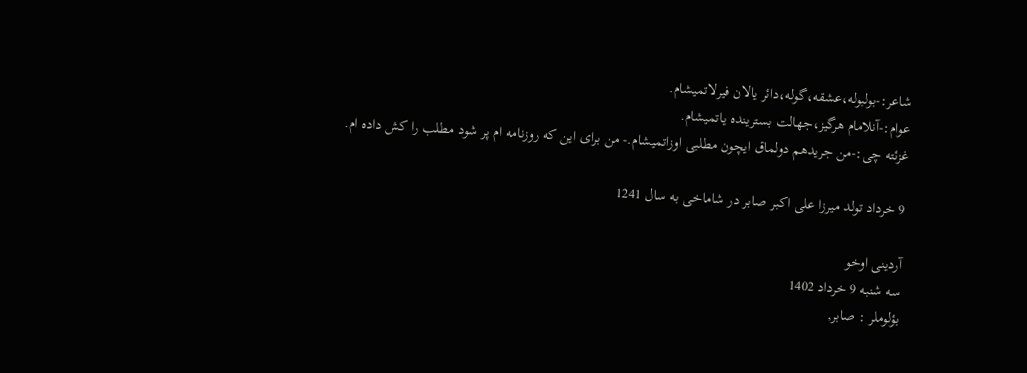شاعر:-بولبوله،عشقه،گوله،دائر یالان فیرلاتمیشام.
عوام:-آنلامام هرگیز،جهالت بسترینده یاتمیشام.
غزئته چی:-من جریدهم دولماق ایچون مطلبی اوزاتمیشام.- من برای این که روزنامه ام پر شود مطلب را کش داده ام.

9 خرداد تولد میرزا علی اکبر صابر در شاماخی به سال 1241

آردینی اوخو
سه شنبه 9 خرداد 1402
بؤلوملر : صابر,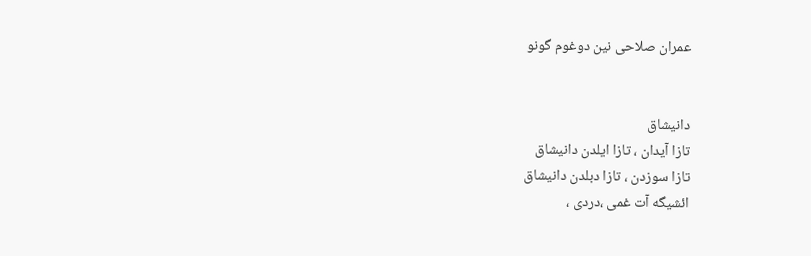عمران صلاحی نین دوغوم گونو


دانیشاق
تازا آیدان ، تازا ایلدن دانیشاق
تازا سوزدن ، تازا دبلدن دانیشاق
ائشیگه آت غمی ،دردی ،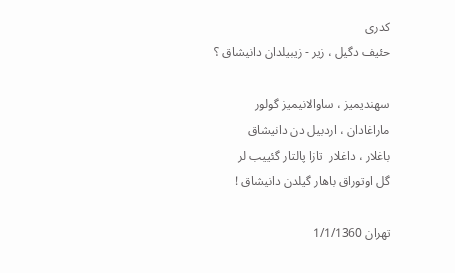کدری
حئیف دگیل ، زیر - زیبیلدان دانیشاق ؟

سهندیمیز ، ساوالانیمیز گولور
ماراغادان ، اردبیل دن دانیشاق
باغلار ، داغلار  تازا پالتار گئییب لر
گل اوتوراق باهار گیلدن دانیشاق !

تهران 1/1/1360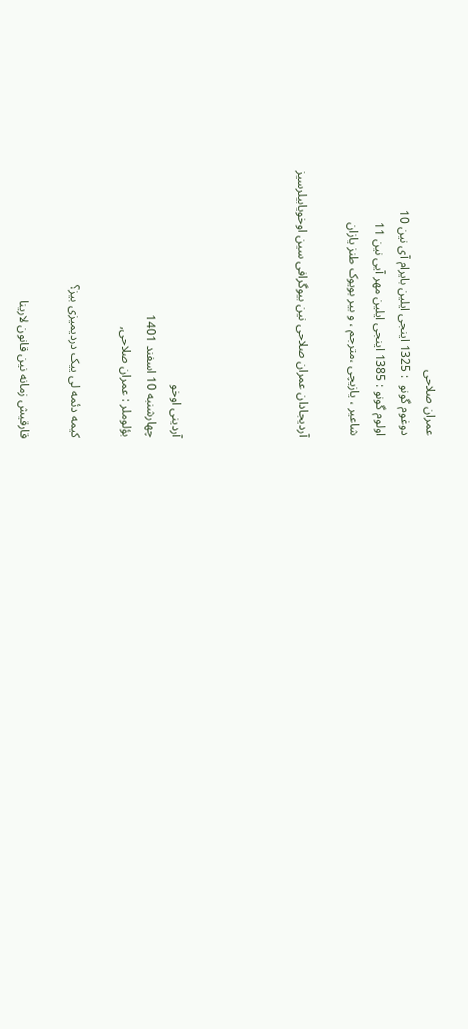عمران صلاحی
دوغوم گونو  : 1325 اینجی ایلین بایرام آی نین 10
اولوم گونو : 1385 اینجی ایلین مهر آیی نین 11
شاعیر ، یازیچی ،مترجم ، و بیر بویوک طنز یازان

آردیجادان عمران صلاحی نین بیوگرافی سین اوخویابیلرسیز




آردینی اوخو
چهارشنبه 10 اسفند 1401
بؤلوملر : عمران صلاحی,

کیمه دئمه لی ییک دردیمیزی بیز؟

قارقیش زمانه نین قانون لارینا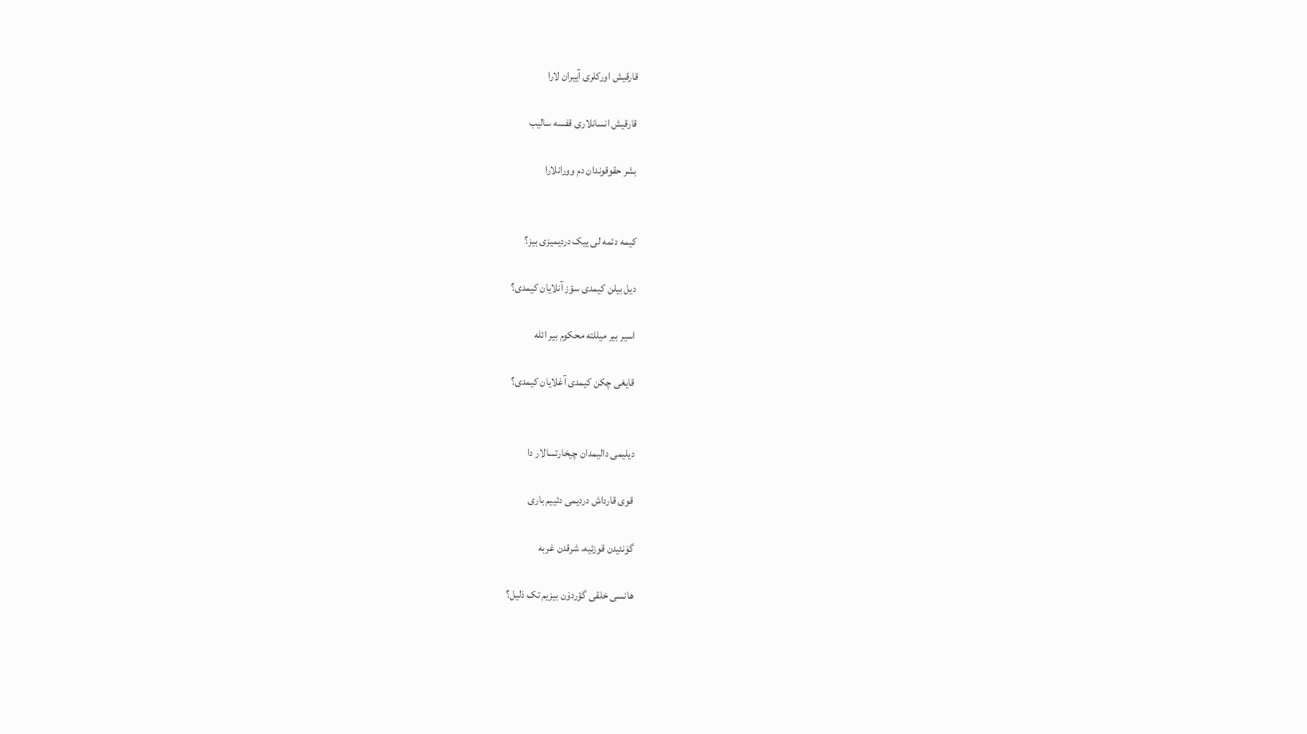قارقیش اورکلری آییران لارا

قارقیش انسانلاری قفسه سالیب

بشر حقوقوندان دم وورانلارا


کیمه دئمه لی ییک دردیمیزی بیز؟

دیل بیلن کیمدی سؤز آنلایان کیمدی؟

اسیر بیر میللته محکوم بیر ائله

قایغی چکن کیمدی آغلایان کیمدی؟


دیلیمی دالیمدان چیخارتسالار دا

قوی قارداش دردیمی دئییم باری

گۆنئیدن قوزئیه، شرقدن غربه

هانسی خلقی گؤردۆن بیزیم تک ذلیل؟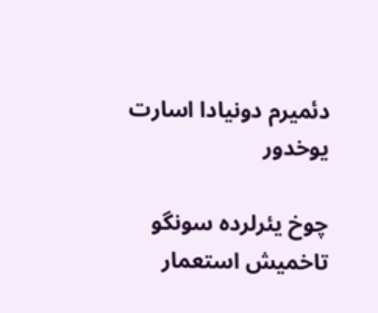دئمیرم دونیادا اسارت یوخدور

چوخ یئرلرده سونگو تاخمیش استعمار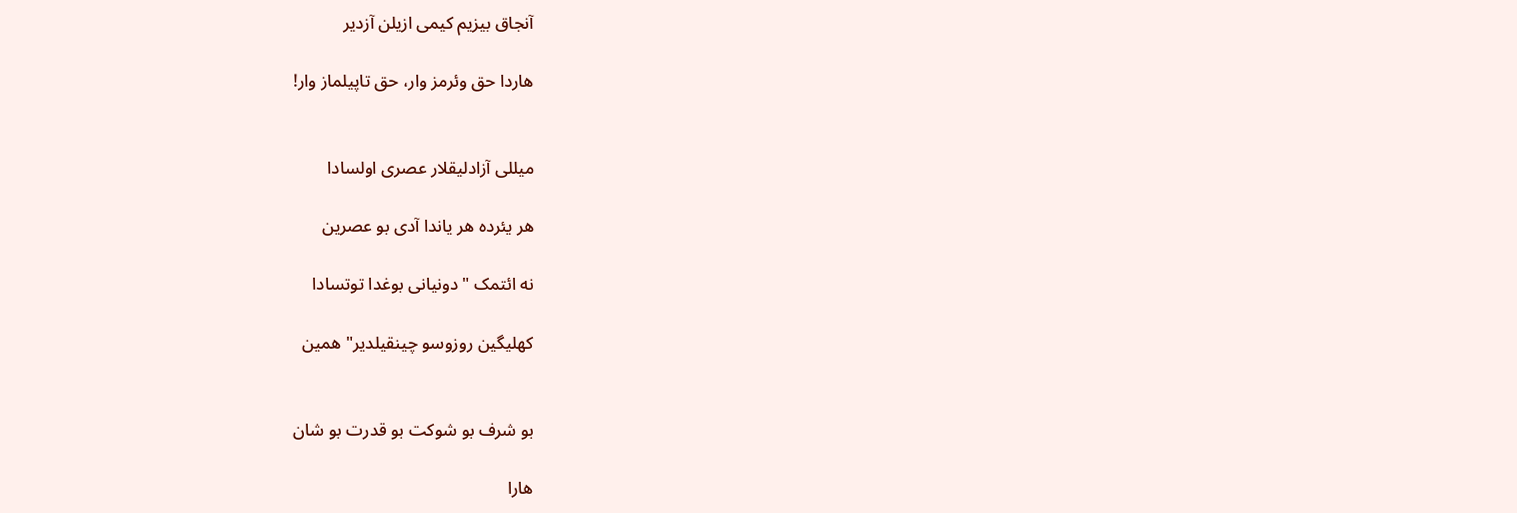آنجاق بیزیم کیمی ازیلن آزدیر

هاردا حق وئرمز وار، حق تاپیلماز وار!


میللی آزادلیقلار عصری اولسادا

هر یئرده هر یاندا آدی بو عصرین

نه ائتمک "دونیانی بوغدا توتسادا

کهلیگین روزوسو چینقیلدیر" همین


بو شرف بو شوکت بو قدرت بو شان

هارا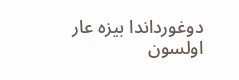دوغورداندا بیزه عار اولسون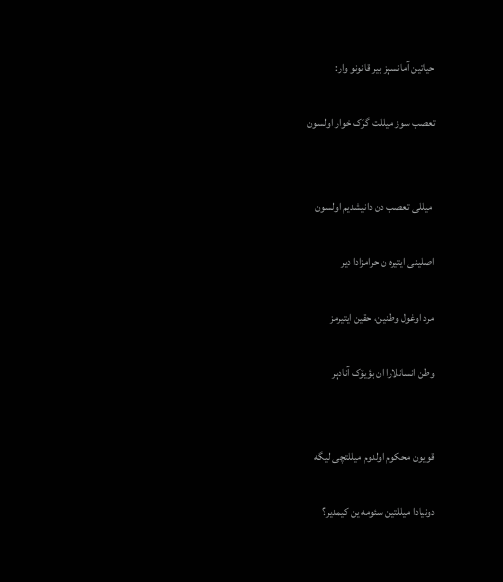حیاتین آمانسېز بیر قانونو وار:

تعصب‌ سوز میللت گرَک خوار اولسون


 میللی تعصب دن دانیشدیم اولسون

اصلینی ایتیره‌ ن حرامزادا دیر

مرد اوغول وطنین، حقین ایتیرمز

وطن انسانلارا ان بؤیۆک آنادېر


قویون محکوم اولدوم میللتچی‌ لیگه

دونیادا میللتین سئومه ‌ین کیمدیر؟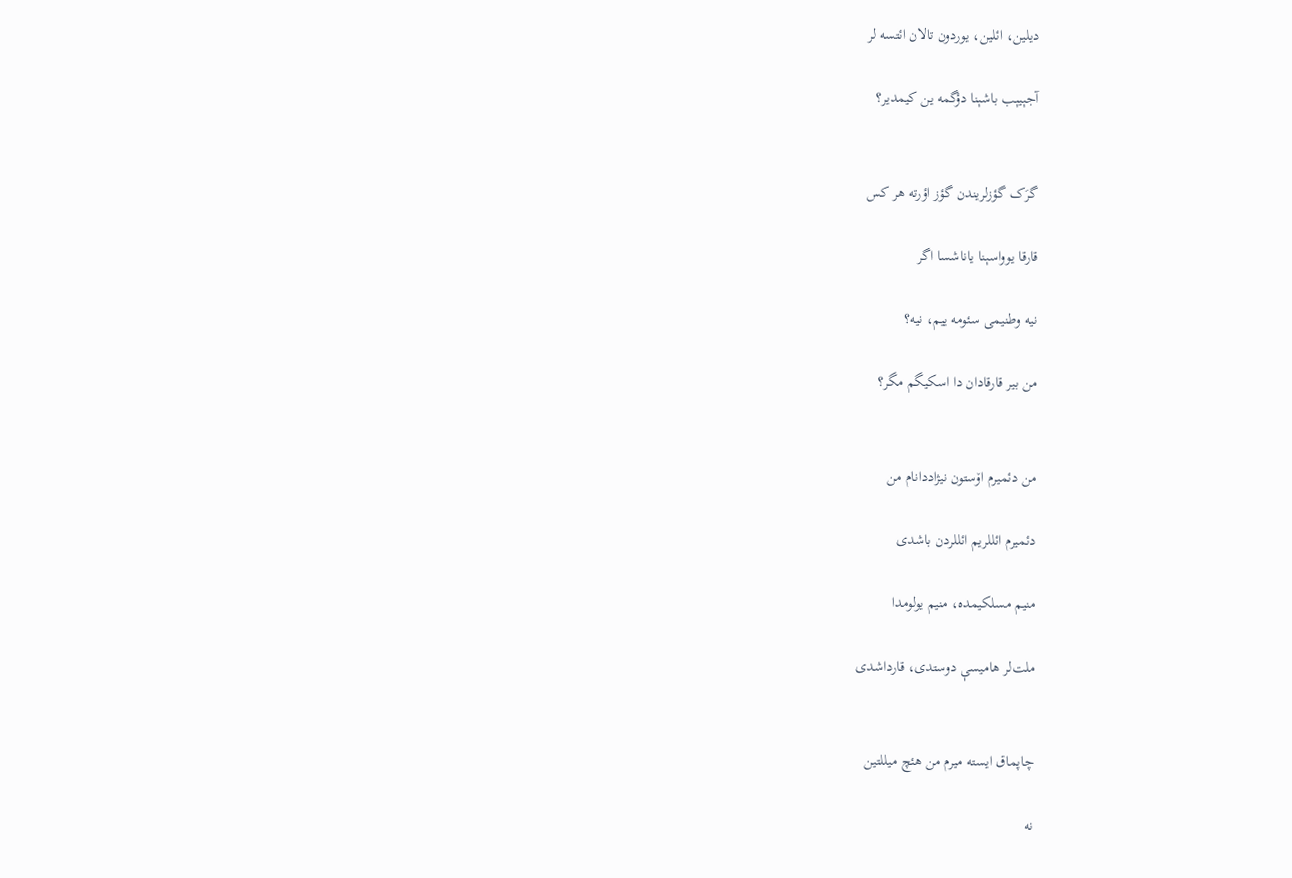دیلین، ائلین، یوردون تالان ائتسه ‌لر

آجېیېب باشېنا دؤگمه ‌ین کیمدیر؟


گرَ‌ک گؤزلریندن گؤز اؤرته هر کس

قارقا یوواسېنا یاناشسا اگر

نیه وطنیمی سئومه ‌ییم، نیه؟

من بیر قارقادان دا اسکیگم مگر؟


من دئمیرم اۆستون نیژاددانام من

دئمیرم ائللریم ائللردن باشدی

منیم مسلکیمده،‌ منیم یولومدا

ملت‌لر هامیسې دوستدی، قارداشدی


چاپماق ایسته میرم من هئچ میللتین

نه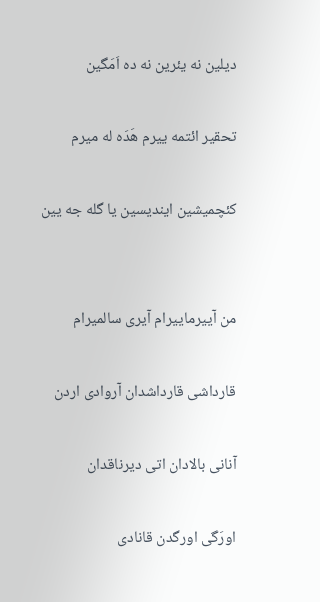دیلین نه یئرین نه ده اَمَگین

تحقیر ائتمه ییرم هَدَه له میرم

کئچمیشین ایندیسین یا گله جه یین


من آییرماییرام آیری سالمیرام

قارداشی قارداشدان آروادی اردن

آنانی بالادان اتی دیرناقدان

اورَگی اورگدن قانادی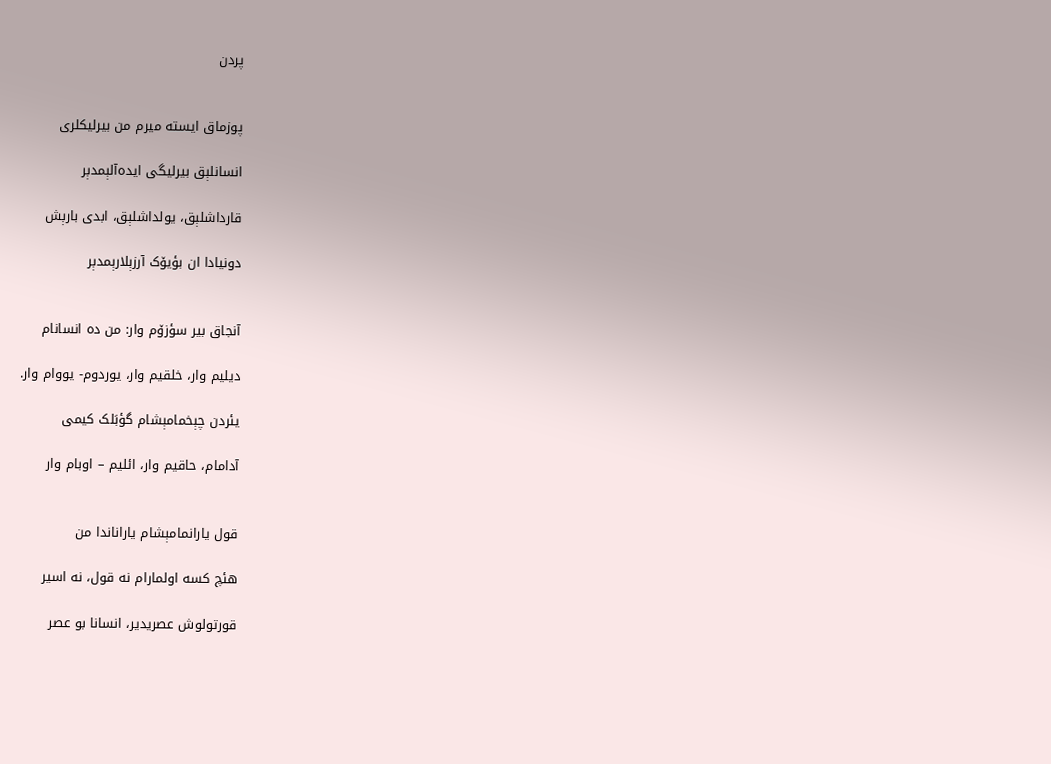پردن


پوزماق ایسته میرم من بیرلیکلری

انسانلېق بیرلیگی ایده‌آلېمدېر

قارداشلېق، یولداشلېق، ابدی بارېش

دونیادا ان بؤیۆک آرزېلارېمدېر


آنجاق بیر سؤزۆم وار: من ده انسانام

دیلیم وار، خلقیم وار، یوردوم- یووام وار.

یئردن چېخمامېشام گؤبَلک کیمی

آدامام، حاقیم وار، ائلیم – اوبام وار


قول یارانمامېشام یاراناندا من

هئچ کسه اولمارام نه قول، نه اسیر

قورتولوش عصریدیر، انسانا بو عصر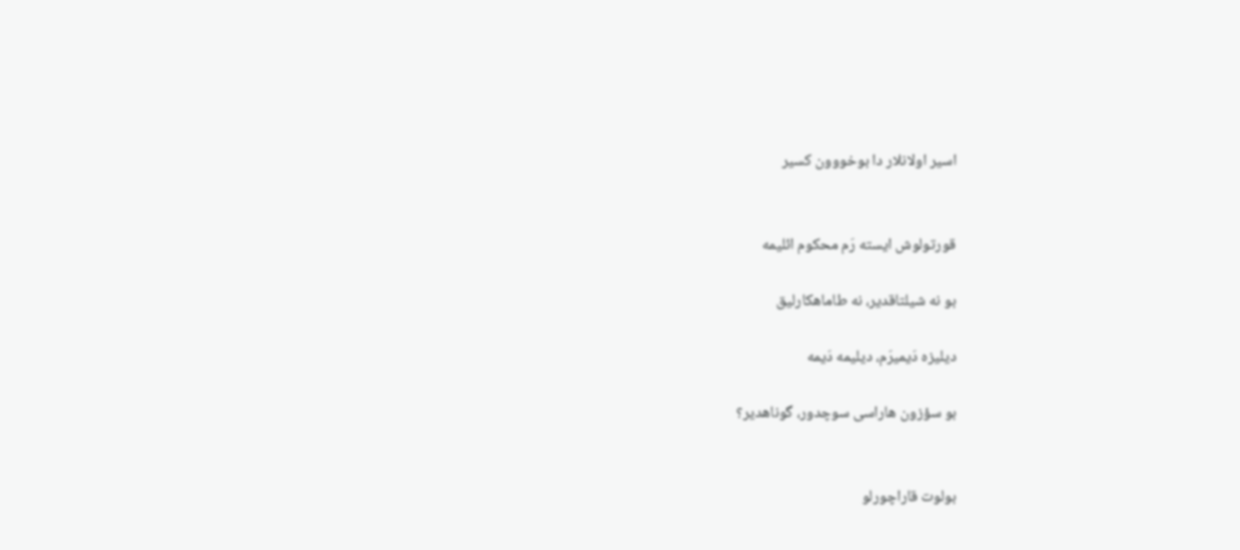اسیر اولانلار دا بوخووون کسیر


قورتولوش ایسته رَم محکوم ائلیمه

بو نه شیلتاقدیر، نه طاماهکارلیق

دیلیزه دَیمیرَم، دیلیمه دَیمه

بو سؤزون هاراسی سوچدور، گوناهدیر؟


بولوت قاراچورلو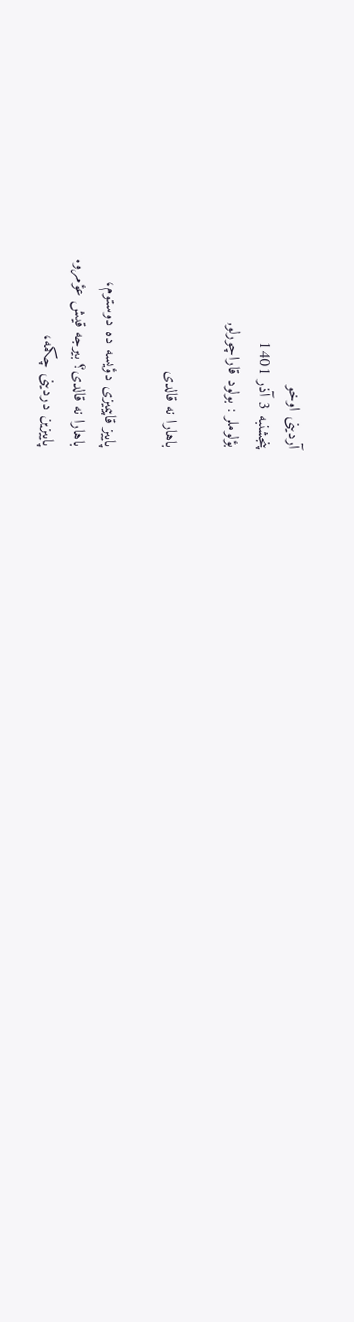آردینی اوخو
پنجشنبه 3 آذر 1401
بؤلوملر : بولود قاراچورلو,

باهارا نه قالدی

پاییز قاپیمیزی دؤیسه ده دوستوم،
باهارا نه قالدی؟ بیرجه قیش عؤمرو.
پاییزین دردینی چکمه،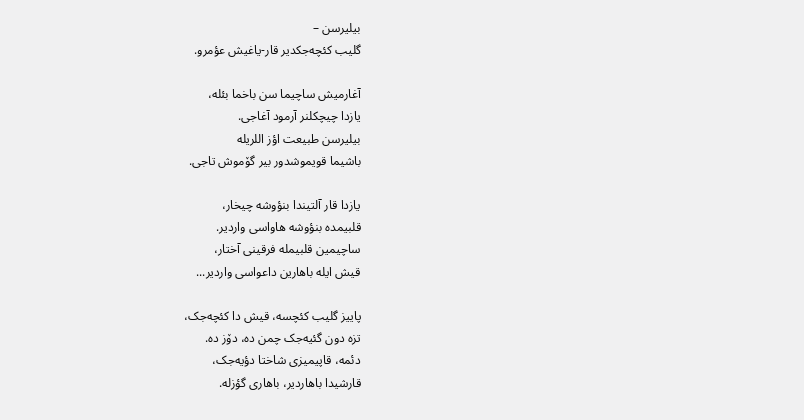بیلیرسن –
گلیب کئچه‌جکدیر قار-یاغیش عؤمرو.

آغارمیش ساچیما سن باخما بئله،
یازدا چیچکلنر آرمود آغاجی.
بیلیرسن طبیعت اؤز اللریله
باشیما قویموشدور بیر گۆموش تاجی.

یازدا قار آلتیندا بنؤوشه چیخار،
قلبیمده بنؤوشه هاواسی واردیر.
ساچیمین قلبیمله فرقینی آختار،
قیش ایله باهارین داعواسی واردیر...

پاییز گلیب کئچسه، قیش دا کئچه‌جک،
تزه دون گئیه‌جک چمن ده، دۆز ده.
دئمه، قاپیمیزی شاختا دؤیه‌جک،
قارشیدا باهاردیر، باهاری گؤزله.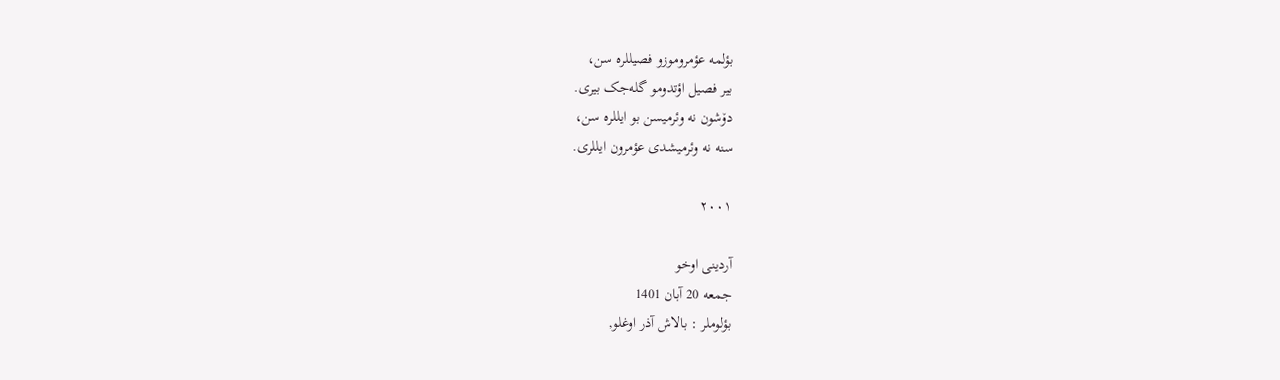بؤلمه عؤمروموزو فصیللره سن،
بیر فصیل اؤتدومو گله‌جک بیری.
دۆشون نه وئرمیسن بو ایللره سن،
سنه نه وئرمیشدی عؤمرون ایللری.

۲۰۰۱

آردینی اوخو
جمعه 20 آبان 1401
بؤلوملر : بالاش آذر اوغلو,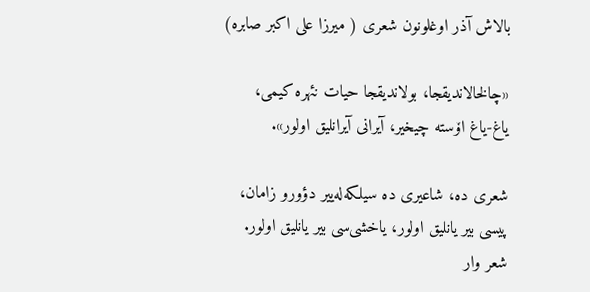بالاش آذر اوغلونون شعری ( میرزا علی اکبر صابره)

«چالخالاندیقجا، بولاندیقجا حیات نئهره کیمی،
یاغ-یاغ اۆسته چیخیر، آیرانی آیرانلیق اولور».

شعری ده، شاعیری ده سیلکه‌له‌ییر دؤورو زامان،
پیسی بیر یانلیق اولور، یاخشی‌سی بیر یانلیق اولور.
شعر وار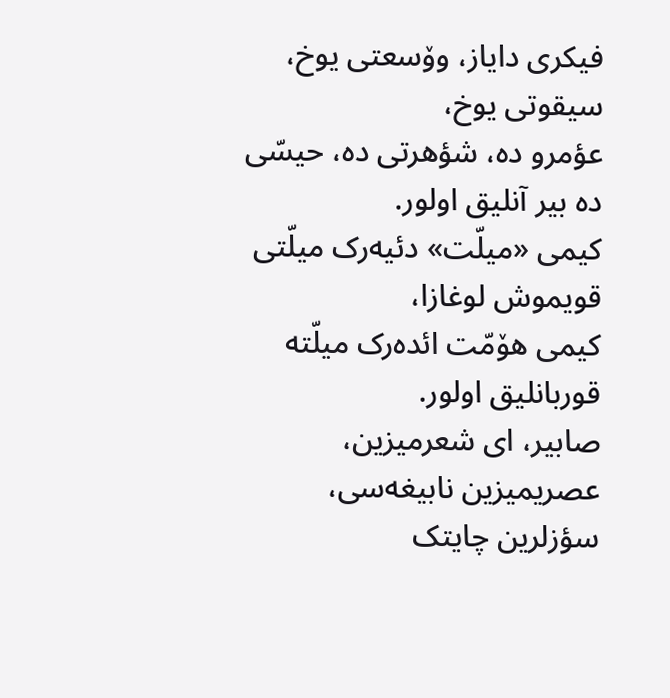فیکری دایاز، وۆسعتی یوخ، سیقوتی یوخ،
عؤمرو ده، شؤهرتی ده، حیسّی ده بیر آنلیق اولور.
کیمی «میلّت» دئیه‌رک میلّتی قویموش لوغازا،
کیمی هۆمّت ائده‌رک میلّته قوربانلیق اولور.
صابیر، ای شعرمیزین، عصریمیزین نابیغه‌سی،
سؤزلرین چایتک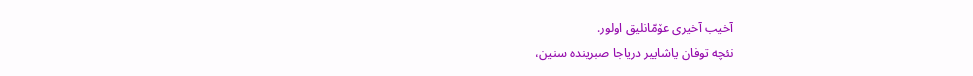آخیب آخیری عۆمّانلیق اولور.
نئچه توفان یاشاییر دریاجا صبرینده سنین،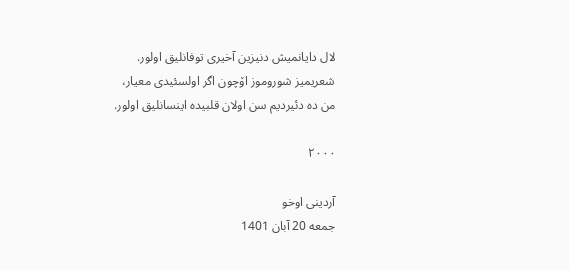لال دایانمیش دنیزین آخیری توفانلیق اولور.
شعریمیز شوروموز اۆچون اگر اولسئیدی معیار،
من ده دئیردیم سن اولان قلبیده اینسانلیق اولور.

۲۰۰۰

آردینی اوخو
جمعه 20 آبان 1401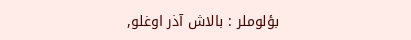بؤلوملر : بالاش آذر اوغلو,